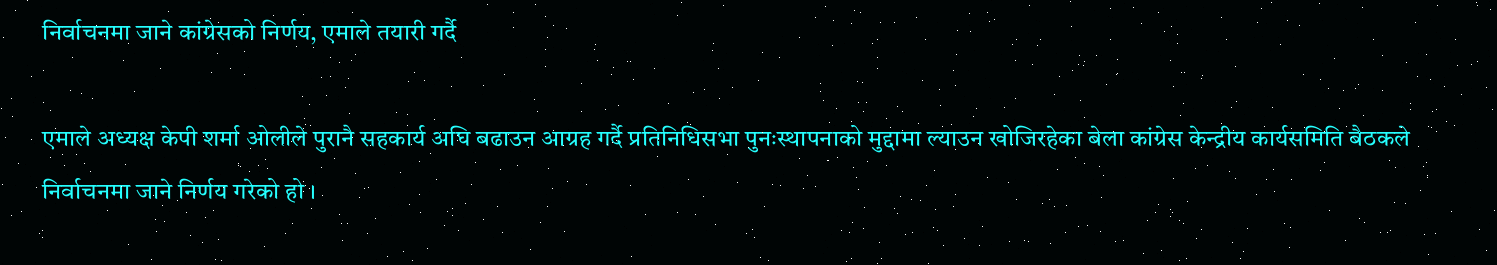निर्वाचनमा जाने कांग्रेसको निर्णय, एमाले तयारी गर्दै

एमाले अध्यक्ष केपी शर्मा ओलीले पुरानै सहकार्य अघि बढाउन आग्रह गर्दै प्रतिनिधिसभा पुनःस्थापनाको मुद्दामा ल्याउन खोजिरहेका बेला कांग्रेस केन्द्रीय कार्यसमिति बैठकले निर्वाचनमा जाने निर्णय गरेको हो ।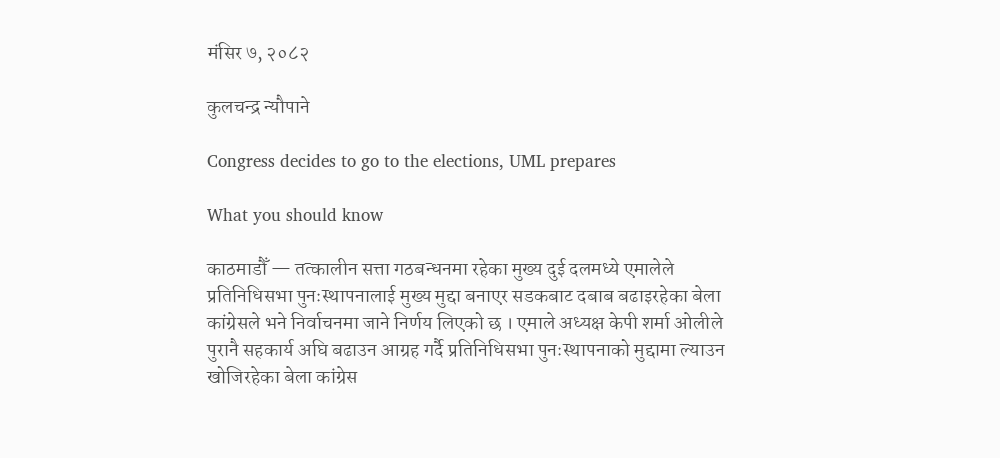मंसिर ७, २०८२

कुलचन्द्र न्यौपाने

Congress decides to go to the elections, UML prepares

What you should know

काठमाडौँ — तत्कालीन सत्ता गठबन्धनमा रहेका मुख्य दुई दलमध्ये एमालेले प्रतिनिधिसभा पुनःस्थापनालाई मुख्य मुद्दा बनाएर सडकबाट दबाब बढाइरहेका बेला कांग्रेसले भने निर्वाचनमा जाने निर्णय लिएको छ । एमाले अध्यक्ष केपी शर्मा ओलीले पुरानै सहकार्य अघि बढाउन आग्रह गर्दै प्रतिनिधिसभा पुनःस्थापनाको मुद्दामा ल्याउन खोजिरहेका बेला कांग्रेस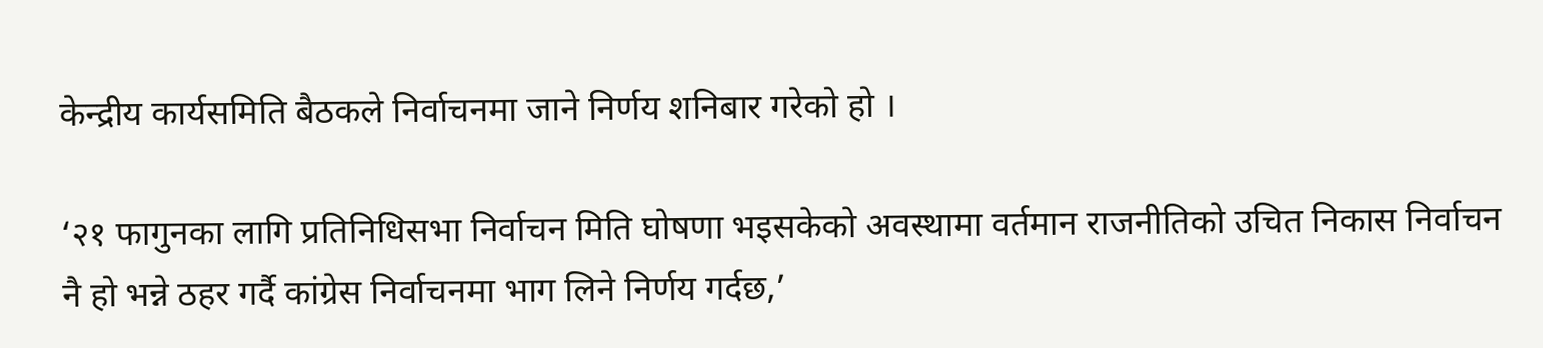केन्द्रीय कार्यसमिति बैठकले निर्वाचनमा जाने निर्णय शनिबार गरेको हो ।

‘२१ फागुनका लागि प्रतिनिधिसभा निर्वाचन मिति घोषणा भइसकेको अवस्थामा वर्तमान राजनीतिको उचित निकास निर्वाचन नै हो भन्ने ठहर गर्दै कांग्रेस निर्वाचनमा भाग लिने निर्णय गर्दछ,’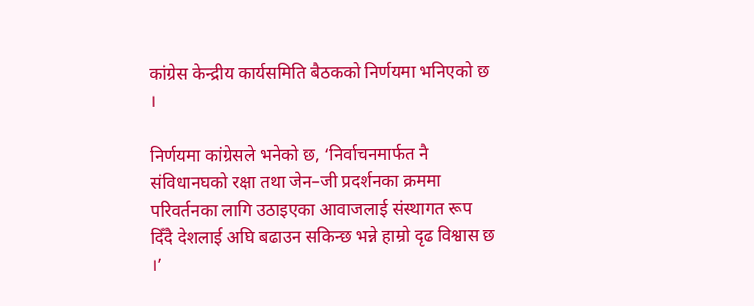कांग्रेस केन्द्रीय कार्यसमिति बैठकको निर्णयमा भनिएको छ ।

निर्णयमा कांग्रेसले भनेको छ, ‘निर्वाचनमार्फत नै संविधानघको रक्षा तथा जेन–जी प्रदर्शनका क्रममा परिवर्तनका लागि उठाइएका आवाजलाई संस्थागत रूप दिँदै देशलाई अघि बढाउन सकिन्छ भन्ने हाम्रो दृढ विश्वास छ ।’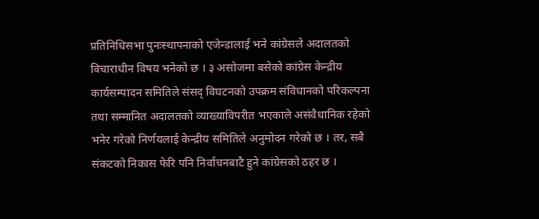प्रतिनिधिसभा पुनःस्थापनाको एजेन्डालाई भने कांग्रेसले अदालतको विचाराधीन विषय भनेको छ । ३ असोजमा बसेको कांग्रेस केन्द्रीय कार्यसम्पादन समितिले संसद् विघटनको उपक्रम संविधानको परिकल्पना तथा सम्मानित अदालतको व्याख्याविपरीत भएकाले असंवैधानिक रहेको भनेर गरेको निर्णयलाई केन्द्रीय समितिले अनुमोदन गरेको छ । तर, सबै संकटको निकास फेरि पनि निर्वाचनबाटै हुने कांग्रेसको ठहर छ ।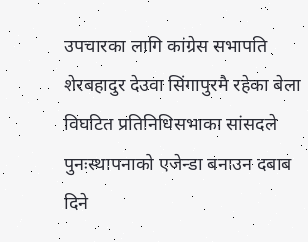उपचारका लागि कांग्रेस सभापति शेरबहादुर देउवा सिंगापुरमै रहेका बेला विघटित प्रतिनिधिसभाका सांसदले पुनःस्थापनाको एजेन्डा बनाउन दबाब दिने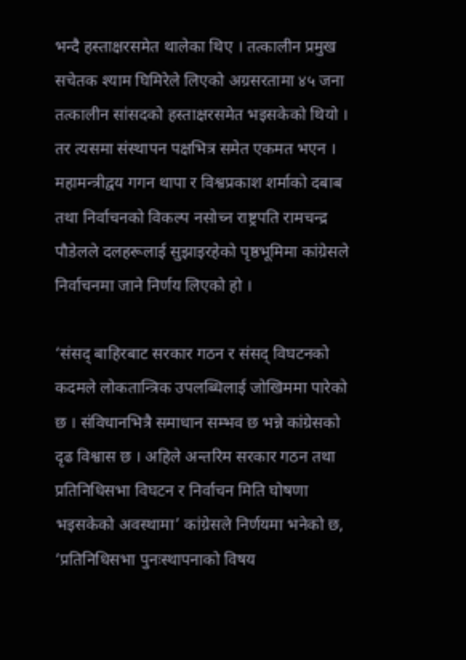भन्दै हस्ताक्षरसमेत थालेका थिए । तत्कालीन प्रमुख सचेतक श्याम घिमिरेले लिएको अग्रसरतामा ४५ जना तत्कालीन सांसदको हस्ताक्षरसमेत भइसकेको थियो । तर त्यसमा संस्थापन पक्षभित्र समेत एकमत भएन । महामन्त्रीद्वय गगन थापा र विश्वप्रकाश शर्माको दबाब तथा निर्वाचनको विकल्प नसोच्न राष्ट्रपति रामचन्द्र पौडेलले दलहरूलाई सुझाइरहेको पृष्ठभूमिमा कांग्रेसले निर्वाचनमा जाने निर्णय लिएको हो ।

‘संसद् बाहिरबाट सरकार गठन र संसद् विघटनको कदमले लोकतान्त्रिक उपलब्धिलाई जोखिममा पारेको छ । संविधानभित्रै समाधान सम्भव छ भन्ने कांग्रेसको दृढ विश्वास छ । अहिले अन्तरिम सरकार गठन तथा प्रतिनिधिसभा विघटन र निर्वाचन मिति घोषणा भइसकेको अवस्थामा’ कांग्रेसले निर्णयमा भनेको छ, ‘प्रतिनिधिसभा पुनःस्थापनाको विषय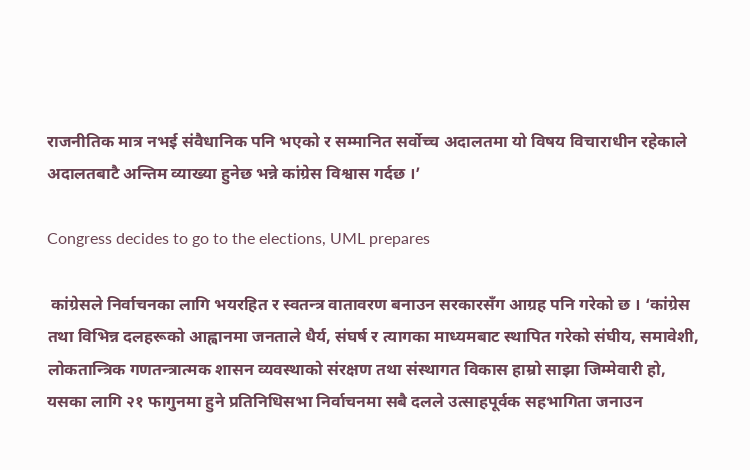राजनीतिक मात्र नभई संवैधानिक पनि भएको र सम्मानित सर्वोच्च अदालतमा यो विषय विचाराधीन रहेकाले अदालतबाटै अन्तिम व्याख्या हुनेछ भन्ने कांग्रेस विश्वास गर्दछ ।’

Congress decides to go to the elections, UML prepares

 कांग्रेसले निर्वाचनका लागि भयरहित र स्वतन्त्र वातावरण बनाउन सरकारसँग आग्रह पनि गरेको छ । ‘कांग्रेस तथा विभिन्न दलहरूको आह्वानमा जनताले धैर्य, संघर्ष र त्यागका माध्यमबाट स्थापित गरेको संघीय, समावेशी, लोकतान्त्रिक गणतन्त्रात्मक शासन व्यवस्थाको संरक्षण तथा संस्थागत विकास हाम्रो साझा जिम्मेवारी हो, यसका लागि २१ फागुनमा हुने प्रतिनिधिसभा निर्वाचनमा सबै दलले उत्साहपूर्वक सहभागिता जनाउन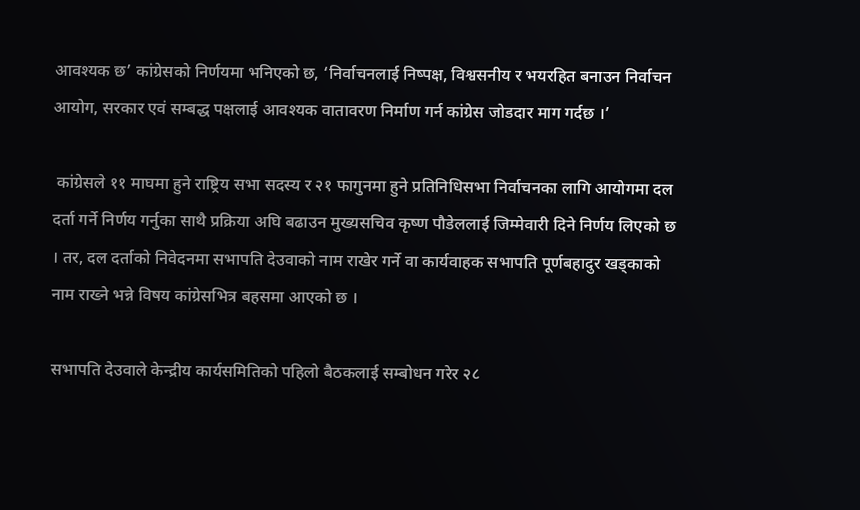आवश्यक छ’ कांग्रेसको निर्णयमा भनिएको छ, ‘निर्वाचनलाई निष्पक्ष, विश्वसनीय र भयरहित बनाउन निर्वाचन आयोग, सरकार एवं सम्बद्ध पक्षलाई आवश्यक वातावरण निर्माण गर्न कांग्रेस जोडदार माग गर्दछ ।’

 कांग्रेसले ११ माघमा हुने राष्ट्रिय सभा सदस्य र २१ फागुनमा हुने प्रतिनिधिसभा निर्वाचनका लागि आयोगमा दल दर्ता गर्ने निर्णय गर्नुका साथै प्रक्रिया अघि बढाउन मुख्यसचिव कृष्ण पौडेललाई जिम्मेवारी दिने निर्णय लिएको छ । तर, दल दर्ताको निवेदनमा सभापति देउवाको नाम राखेर गर्ने वा कार्यवाहक सभापति पूर्णबहादुर खड्काको नाम राख्ने भन्ने विषय कांग्रेसभित्र बहसमा आएको छ ।

सभापति देउवाले केन्द्रीय कार्यसमितिको पहिलो बैठकलाई सम्बोधन गरेर २८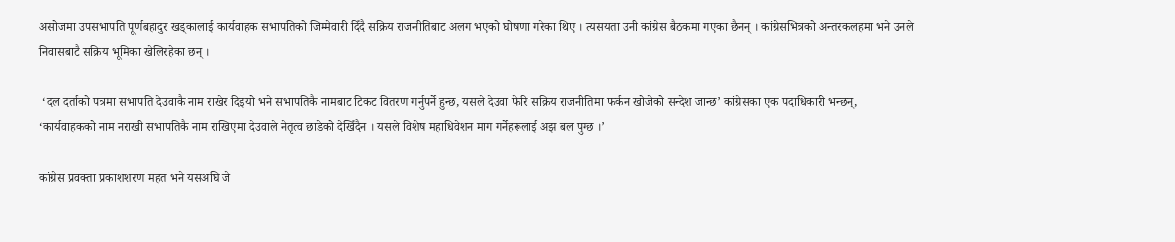असोजमा उपसभापति पूर्णबहादुर खड्कालाई कार्यवाहक सभापतिको जिम्मेवारी दिँदै सक्रिय राजनीतिबाट अलग भएको घोषणा गरेका थिए । त्यसयता उनी कांग्रेस बैठकमा गएका छैनन् । कांग्रेसभित्रको अन्तरकलहमा भने उनले निवासबाटै सक्रिय भूमिका खेलिरहेका छन् ।

 ‘दल दर्ताको पत्रमा सभापति देउवाकै नाम राखेर दिइयो भने सभापतिकै नामबाट टिकट वितरण गर्नुपर्ने हुन्छ, यसले देउवा फेरि सक्रिय राजनीतिमा फर्कन खोजेको सन्देश जान्छ’ कांग्रेसका एक पदाधिकारी भन्छन्, ‘कार्यवाहकको नाम नराखी सभापतिकै नाम राखिएमा देउवाले नेतृत्व छाडेको देखिँदैन । यसले विशेष महाधिवेशन माग गर्नेहरूलाई अझ बल पुग्छ ।’

कांग्रेस प्रवक्ता प्रकाशशरण महत भने यसअघि जे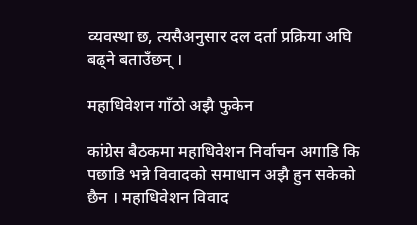व्यवस्था छ, त्यसैअनुसार दल दर्ता प्रक्रिया अघि बढ्ने बताउँछन् ।

महाधिवेशन गाँठो अझै फुकेन

कांग्रेस बैठकमा महाधिवेशन निर्वाचन अगाडि कि पछाडि भन्ने विवादको समाधान अझै हुन सकेको छैन । महाधिवेशन विवाद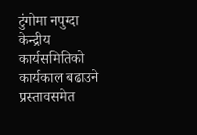टुंगोमा नपुग्दा केन्द्रीय कार्यसमितिको कार्यकाल बढाउने प्रस्तावसमेत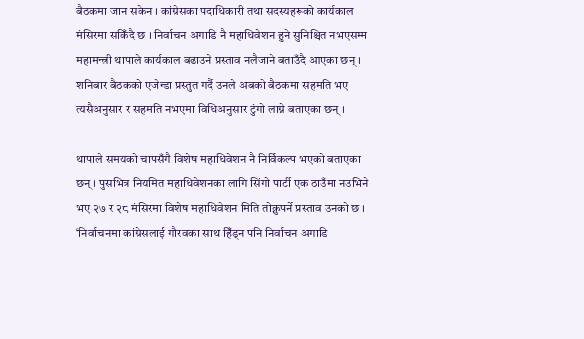बैठकमा जान सकेन । कांग्रेसका पदाधिकारी तथा सदस्यहरूको कार्यकाल मंसिरमा सकिँदै छ । निर्वाचन अगाडि नै महाधिवेशन हुने सुनिश्चित नभएसम्म महामन्त्री थापाले कार्यकाल बढाउने प्रस्ताव नलैजाने बताउँदै आएका छन् । शनिबार बैठकको एजेन्डा प्रस्तुत गर्दै उनले अबको बैठकमा सहमति भए त्यसैअनुसार र सहमति नभएमा विधिअनुसार टुंगो लाग्ने बताएका छन् ।

थापाले समयको चापसँगै विशेष महाधिवेशन नै निर्विकल्प भएको बताएका छन् । पुसभित्र नियमित महाधिवेशनका लागि सिंगो पार्टी एक ठाउँमा नउभिने भए २७ र २८ मंसिरमा विशेष महाधिवेशन मिति तोक्नुपर्ने प्रस्ताव उनको छ । ‘निर्वाचनमा कांग्रेसलाई गौरवका साथ हिँड्न पनि निर्वाचन अगाडि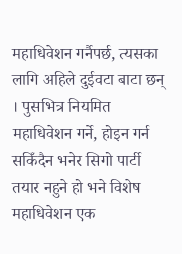महाधिवेशन गर्नैपर्छ, त्यसका लागि अहिले दुईवटा बाटा छन् । पुसभित्र नियमित महाधिवेशन गर्ने, होइन गर्न सकिँदैन भनेर सिगो पार्टी तयार नहुने हो भने विशेष महाधिवेशन एक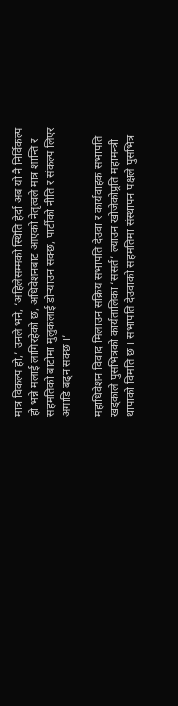मात्र विकल्प हो,’ उनले भने, ‘अहिलेसम्मको स्थिति हेर्दा अब यो नै निर्विकल्प हो भन्ने मलाई लागिरहेको छ, अधिवेशनबाट आएको नेतृत्वले मात्र शान्ति र सहमतिको बाटोमा मुलुकलाई डोर्‍याउन सक्छ, पार्टीको नीति र संकल्प लिएर अगाडि बढ्न सक्छ ।’

महाधिवेशन विवाद मिलाउन सक्रिय सभापति देउवा र कार्यवाहक सभापति खड्काले पुसभित्रको कार्यतालिका ‘ससर्त’ ल्याउन खोजेकोप्र्रति महामन्त्री थापाको विमति छ । सभापति देउवाको सहमतिमा संस्थापन पक्षले पुसभित्र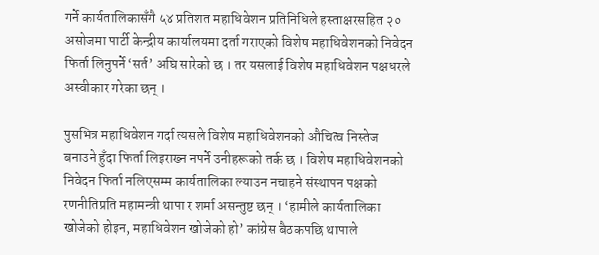गर्ने कार्यतालिकासँगै ५४ प्रतिशत महाधिवेशन प्रतिनिधिले हस्ताक्षरसहित २० असोजमा पार्टी केन्द्रीय कार्यालयमा दर्ता गराएको विशेष महाधिवेशनको निवेदन फिर्ता लिनुपर्ने ‘सर्त’ अघि सारेको छ । तर यसलाई विशेष महाधिवेशन पक्षधरले अस्वीकार गरेका छन् ।

पुसभित्र महाधिवेशन गर्दा त्यसले विशेष महाधिवेशनको औचित्व निस्तेज बनाउने हुँदा फिर्ता लिइराख्न नपर्ने उनीहरूको तर्क छ । विशेष महाधिवेशनको निवेदन फिर्ता नलिएसम्म कार्यतालिका ल्याउन नचाहने संस्थापन पक्षको रणनीतिप्रति महामन्त्री थापा र शर्मा असन्तुष्ट छन् । ‘हामीले कार्यतालिका खोजेको होइन, महाधिवेशन खोजेको हो’ कांग्रेस बैठकपछि थापाले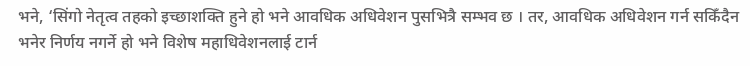भने, ‘सिंगो नेतृत्व तहको इच्छाशक्ति हुने हो भने आवधिक अधिवेशन पुसभित्रै सम्भव छ । तर, आवधिक अधिवेशन गर्न सकिँदैन भनेर निर्णय नगर्ने हो भने विशेष महाधिवेशनलाई टार्न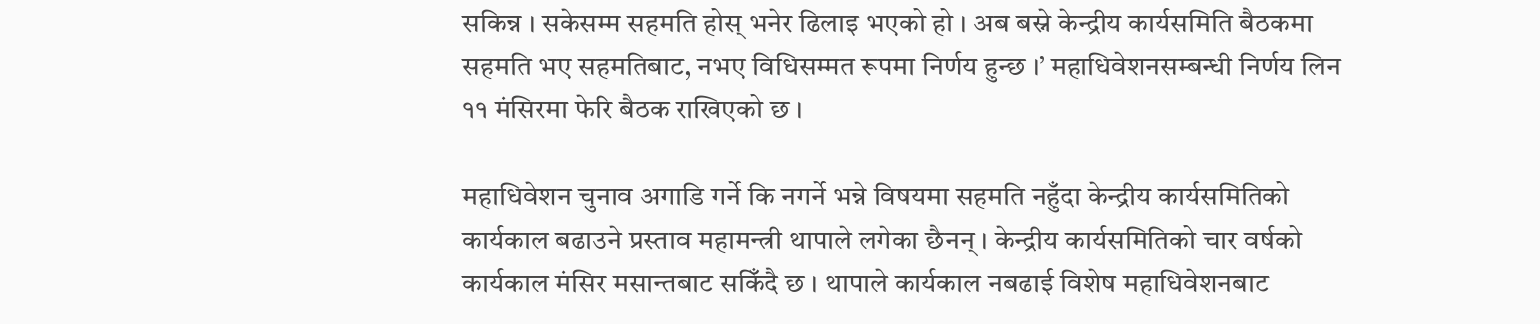सकिन्न । सकेसम्म सहमति होस् भनेर ढिलाइ भएको हो । अब बस्ने केन्द्रीय कार्यसमिति बैठकमा सहमति भए सहमतिबाट, नभए विधिसम्मत रूपमा निर्णय हुन्छ ।’ महाधिवेशनसम्बन्धी निर्णय लिन ११ मंसिरमा फेरि बैठक राखिएको छ ।

महाधिवेशन चुनाव अगाडि गर्ने कि नगर्ने भन्ने विषयमा सहमति नहुँदा केन्द्रीय कार्यसमितिको कार्यकाल बढाउने प्रस्ताव महामन्त्री थापाले लगेका छैनन् । केन्द्रीय कार्यसमितिको चार वर्षको कार्यकाल मंसिर मसान्तबाट सकिँदै छ । थापाले कार्यकाल नबढाई विशेष महाधिवेशनबाट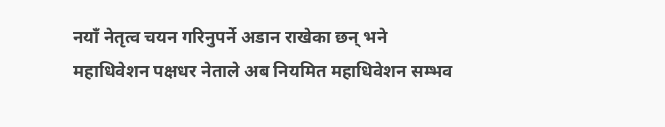नयाँ नेतृत्व चयन गरिनुपर्ने अडान राखेका छन् भने महाधिवेशन पक्षधर नेताले अब नियमित महाधिवेशन सम्भव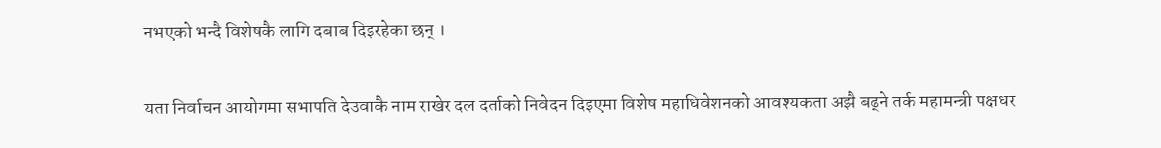नभएको भन्दै विशेषकै लागि दबाब दिइरहेका छन् ।

यता निर्वाचन आयोगमा सभापति देउवाकै नाम राखेर दल दर्ताको निवेदन दिइएमा विशेष महाधिवेशनको आवश्यकता अझै बढ्ने तर्क महामन्त्री पक्षधर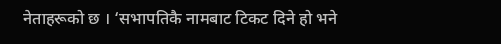नेताहरूको छ । ‘सभापतिकै नामबाट टिकट दिने हो भने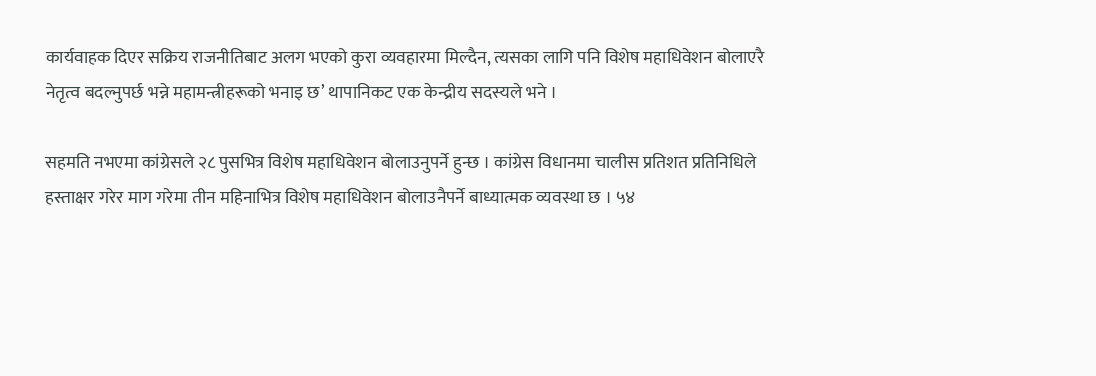कार्यवाहक दिएर सक्रिय राजनीतिबाट अलग भएको कुरा व्यवहारमा मिल्दैन, त्यसका लागि पनि विशेष महाधिवेशन बोलाएरै नेतृत्व बदल्नुपर्छ भन्ने महामन्त्रीहरूको भनाइ छ’ थापानिकट एक केन्द्रीय सदस्यले भने ।

सहमति नभएमा कांग्रेसले २८ पुसभित्र विशेष महाधिवेशन बोलाउनुपर्ने हुन्छ । कांग्रेस विधानमा चालीस प्रतिशत प्रतिनिधिले हस्ताक्षर गरेर माग गरेमा तीन महिनाभित्र विशेष महाधिवेशन बोलाउनैपर्ने बाध्यात्मक व्यवस्था छ । ५४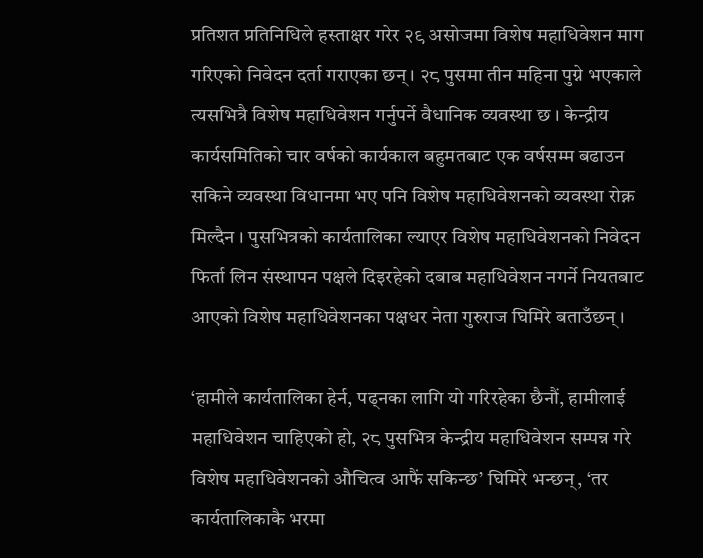प्रतिशत प्रतिनिधिले हस्ताक्षर गरेर २९ असोजमा विशेष महाधिवेशन माग गरिएको निवेदन दर्ता गराएका छन् । २८ पुसमा तीन महिना पुग्ने भएकाले त्यसभित्रै विशेष महाधिवेशन गर्नुपर्ने वैधानिक व्यवस्था छ । केन्द्रीय कार्यसमितिको चार वर्षको कार्यकाल बहुमतबाट एक वर्षसम्म बढाउन सकिने व्यवस्था विधानमा भए पनि विशेष महाधिवेशनको व्यवस्था रोक्न मिल्दैन । पुसभित्रको कार्यतालिका ल्याएर विशेष महाधिवेशनको निवेदन फिर्ता लिन संस्थापन पक्षले दिइरहेको दबाब महाधिवेशन नगर्ने नियतबाट आएको विशेष महाधिवेशनका पक्षधर नेता गुरुराज घिमिरे बताउँछन् ।

‘हामीले कार्यतालिका हेर्न, पढ्नका लागि यो गरिरहेका छैनौं, हामीलाई महाधिवेशन चाहिएको हो, २८ पुसभित्र केन्द्रीय महाधिवेशन सम्पन्न गरे विशेष महाधिवेशनको औचित्व आफैं सकिन्छ’ घिमिरे भन्छन्, ‘तर कार्यतालिकाकै भरमा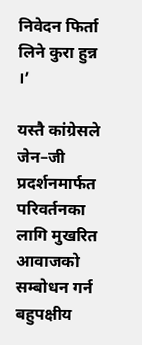निवेदन फिर्ता लिने कुरा हुन्न ।’

यस्तै कांग्रेसले जेन–जी प्रदर्शनमार्फत परिवर्तनका लागि मुखरित आवाजको सम्बोधन गर्न बहुपक्षीय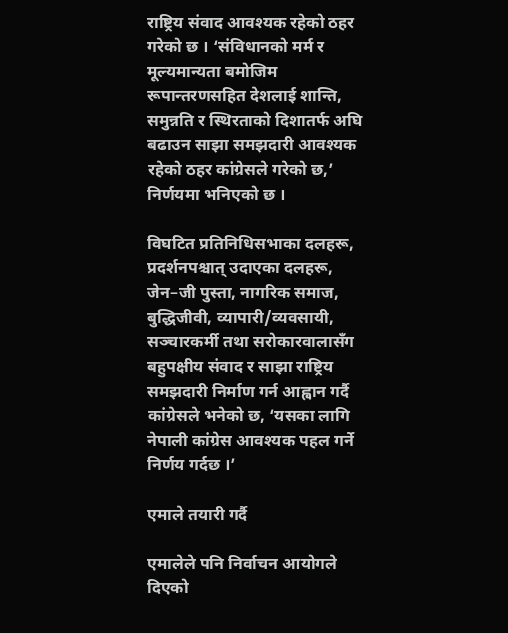राष्ट्रिय संवाद आवश्यक रहेको ठहर गरेको छ । ‘संविधानको मर्म र मूल्यमान्यता बमोजिम रूपान्तरणसहित देशलाई शान्ति, समुन्नति र स्थिरताको दिशातर्फ अघि बढाउन साझा समझदारी आवश्यक रहेको ठहर कांग्रेसले गरेको छ,’ निर्णयमा भनिएको छ ।

विघटित प्रतिनिधिसभाका दलहरू, प्रदर्शनपश्चात् उदाएका दलहरू, जेन–जी पुस्ता, नागरिक समाज, बुद्धिजीवी, व्यापारी/व्यवसायी, सञ्चारकर्मी तथा सरोकारवालासँग बहुपक्षीय संवाद र साझा राष्ट्रिय समझदारी निर्माण गर्न आह्वान गर्दै कांग्रेसले भनेको छ, ‘यसका लागि नेपाली कांग्रेस आवश्यक पहल गर्ने निर्णय गर्दछ ।’

एमाले तयारी गर्दै

एमालेले पनि निर्वाचन आयोगले दिएको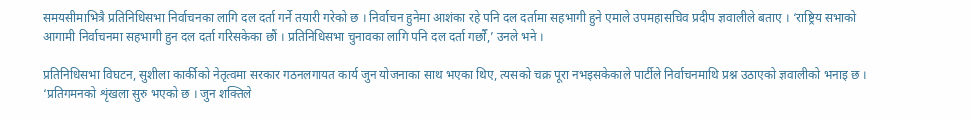समयसीमाभित्रै प्रतिनिधिसभा निर्वाचनका लागि दल दर्ता गर्ने तयारी गरेको छ । निर्वाचन हुनेमा आशंका रहे पनि दल दर्तामा सहभागी हुने एमाले उपमहासचिव प्रदीप ज्ञवालीले बताए । ‘राष्ट्रिय सभाको आगामी निर्वाचनमा सहभागी हुन दल दर्ता गरिसकेका छौं । प्रतिनिधिसभा चुनावका लागि पनि दल दर्ता गर्छौं,’ उनले भने ।

प्रतिनिधिसभा विघटन, सुशीला कार्कीको नेतृत्वमा सरकार गठनलगायत कार्य जुन योजनाका साथ भएका थिए, त्यसको चक्र पूरा नभइसकेकाले पार्टीले निर्वाचनमाथि प्रश्न उठाएको ज्ञवालीको भनाइ छ । ‘प्रतिगमनको शृंखला सुरु भएको छ । जुन शक्तिले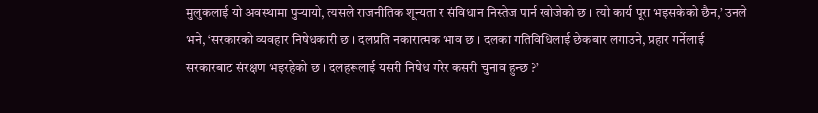मुलुकलाई यो अवस्थामा पुर्‍यायो, त्यसले राजनीतिक शून्यता र संविधान निस्तेज पार्न खोजेको छ । त्यो कार्य पूरा भइसकेको छैन,’ उनले भने, ‘सरकारको व्यवहार निषेधकारी छ । दलप्रति नकारात्मक भाव छ । दलका गतिविधिलाई छेकबार लगाउने, प्रहार गर्नेलाई सरकारबाट संरक्षण भइरहेको छ । दलहरूलाई यसरी निषेध गरेर कसरी चुनाव हुन्छ ?’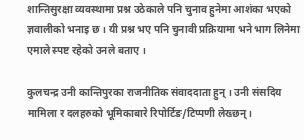शान्तिसुरक्षा व्यवस्थामा प्रश्न उठेकाले पनि चुनाव हुनेमा आशंका भएको ज्ञवालीको भनाइ छ । यी प्रश्न भए पनि चुनावी प्रक्रियामा भने भाग लिनेमा एमाले स्पष्ट रहेको उनले बताए ।

कुलचन्द्र उनी कान्तिपुरका राजनीतिक संवाददाता हुन् । उनी संसदिय मामिला र दलहरुको भूमिकाबारे रिपोर्टिङ/टिप्पणी लेख्छन् ।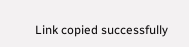Link copied successfully